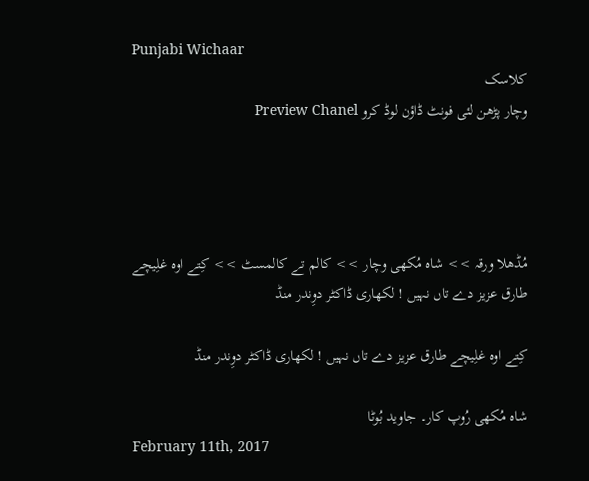Punjabi Wichaar
کلاسک
وچار پڑھن لئی فونٹ ڈاؤن لوڈ کرو Preview Chanel




مُڈھلا ورقہ >> شاہ مُکھی وچار >> کالم تے کالمسٹ >> کِتے اوہ غلِیچے طارق عزیز دے تاں نہیں ! لکھاری ڈاکٹر دوِندر منڈ

کِتے اوہ غلِیچے طارق عزیز دے تاں نہیں ! لکھاری ڈاکٹر دوِندر منڈ

شاہ مُکھی رُوپ کار۔ جاوید بُوٹا
February 11th, 2017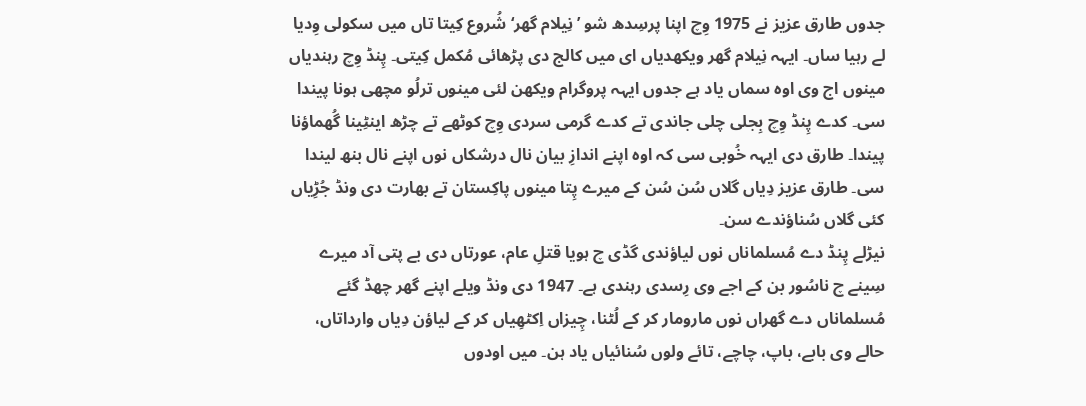جدوں طارق عزیز نے 1975 وِچ اپنا پرسِدھ شو ’ نِیلام گھر‘ شُروع کِیتا تاں میں سکولی وِدیا لے رہیا ساں۔ ایہہ نِیلام گھر ویکھدیاں ای میں کالج دی پڑھائی مُکمل کِیتی۔ پِنڈ وِچ رہندیاں مینوں اج وی اوہ سماں یاد ہے جدوں ایہہ پروگرام ویکھن لئی مینوں ترلُو مچھی ہونا پیندا سی۔ کدے پِنڈ وِچ بِجلی چلی جاندی تے کدے گرمی سردی وِچ کوٹھے تے چڑھ اینٹِینا گُھماؤنا پیندا۔ طارق دی ایہہ خُوبی سی کہ اوہ اپنے اندازِ بیان نال درشکاں نوں اپنے نال بنھ لیندا سی۔ طارق عزیز دِیاں گلاں سُن سُن کے میرے پِتا مینوں پاکِستان تے بھارت دی ونڈ جُڑِیاں کئی گلاں سُناؤندے سن۔
نیڑلے پِنڈ دے مُسلماناں نوں لیاؤندی گڈی چ ہویا قتلِ عام، عورتاں دی بے پتی آد میرے سِینے چ ناسُور بن کے اجے وی رِسدی رہندی ہے۔ 1947 دی ونڈ ویلے اپنے گھر چھڈ گئے مُسلماناں دے گھراں نوں مارومار کر کے لُٹنا، چِیزاں اِکٹھِیاں کر کے لیاؤن دِیاں وارداتاں، حالے وی بابے، باپ، چاچے، تائے ولوں سُنائیاں یاد ہن۔ میں اودوں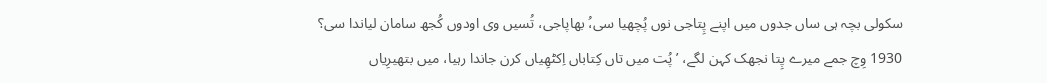سکولی بچہ ہی ساں جدوں میں اپنے پِتاجی نوں پُچھیا سی،ُ بھاپاجی، تُسیں وی اودوں کُجھ سامان لیاندا سی؟ 1930 وِچ جمے میرے پِتا نجھک کہن لگے، ’پُت میں تاں کِتاباں اِکٹھِیاں کرن جاندا رہیا، میں بتھیرِیاں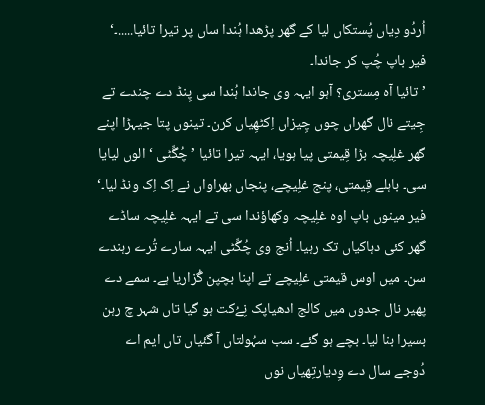اُردُو دِیاں پُستکاں لیا کے گھر پڑھدا ہُندا ساں پر تیرا تائیا.....۔‘ فیر باپ چُپ کر جاندا۔
’تائیا آہ مِستری؟ آہو ایہہ وی جاندا ہُندا سی پِنڈ دے چندے تے جِیتے نال گھراں چوں چِیزاں اِکٹھِیاں کرن۔ تینوں پتا جیہڑا اپنے گھر غلِیچہ بڑا قِیمتی پیا ہویا، ایہہ تیرا تائیا ’ چُگِّٹی ‘ الوں لیایا سی۔ باہلے قِیمتی، پنج غلِیچے، پنجاں بھراواں نے اِک اِک ونڈ لیا۔‘ فیر مینوں باپ اوہ غلِیچہ وکھاؤندا سی تے ایہہ غلِیچہ ساڈے گھر کئی دہاکیاں تک رہیا۔ اُنج وی چُگِّٹی ایہہ سارے تُرے رہندے سن۔ میں اوس قیمتی غلِیچے تے اپنا بچپن گُزاریا ہے۔ سمے دے پھیر نال جدوں میں کالج ادھیاپک نِےُکت ہو گیا تاں شہر چ رہن بسیرا بنا لیا۔ بچے ہو گئے۔ سب سہُولتاں آ گئیاں تاں ایم اے دُوجے سال دے وِدیارتِھیاں نوں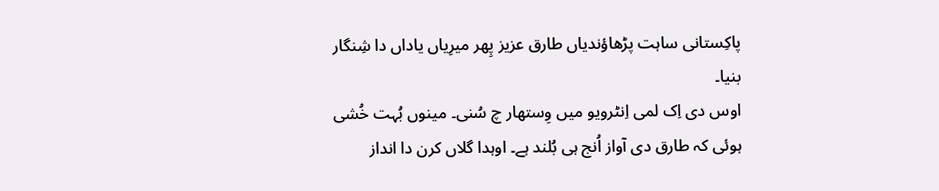پاکِستانی ساہت پڑھاؤندیاں طارق عزیز پِھر میرِیاں یاداں دا شِنگار بنیا۔
اوس دی اِک لمی اِنٹرویو میں وِستھار چ سُنی۔ مینوں بُہت خُشی ہوئی کہ طارق دی آواز اُنج ہی بُلند ہے۔ اوہدا گلاں کرن دا انداز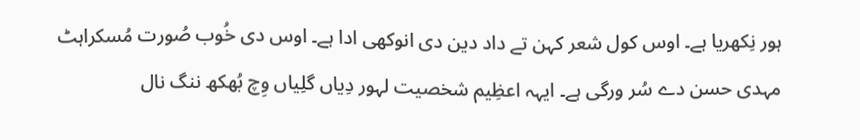ہور نِکھریا ہے۔ اوس کول شعر کہن تے داد دین دی انوکھی ادا ہے۔ اوس دی خُوب صُورت مُسکراہٹ مہدی حسن دے سُر ورگی ہے۔ ایہہ اعظِیم شخصیت لہور دِیاں گلِیاں وِچ بُھکھ ننگ نال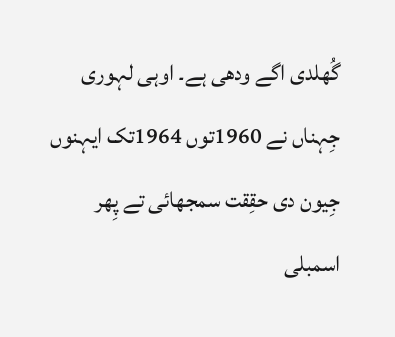گُھلدی اگے ودھی ہے۔ اوہی لہوری جِہناں نے 1960توں 1964تک ایہنوں جِیون دی حقِقت سمجھائی تے پِھر اسمبلی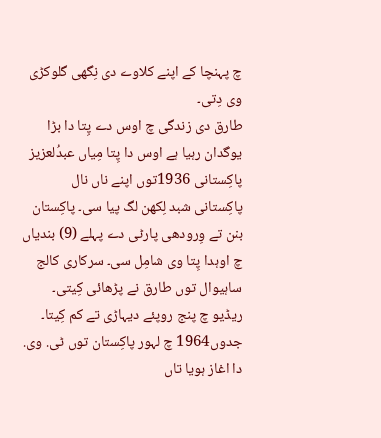چ پہنچا کے اپنے کلاوے دی نِگھی گلوکڑی وی دِتی۔
طارق دی زندگی چ اوس دے پِتا دا بڑا یوگدان رہیا ہے اوس دا پِتا مِیاں عبدُلعزیز پاکِستانی 1936توں اپنے ناں نال پاکِستانی شبد لِکھن لگ پیا سی۔ پاکِستان بنن تے وِرودھی پارٹی دے پہلے (9) بندیاں چ اوہدا پِتا وی شامِل سی۔ سرکاری کالج ساہیوال توں طارق نے پڑھائی کِیتی۔ ریڈیو چ پنج روپئے دیہاڑی تے کم کِیتا۔ جدوں1964 چ لہور پاکِستان توں ٹی. وی. دا اغاز ہویا تاں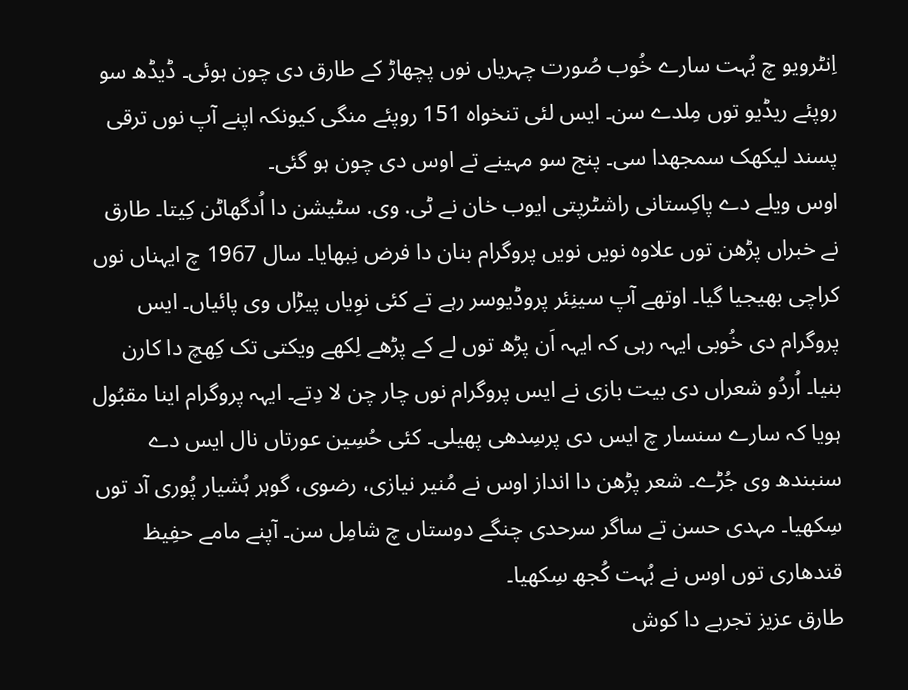اِنٹرویو چ بُہت سارے خُوب صُورت چہریاں نوں پچھاڑ کے طارق دی چون ہوئی۔ ڈیڈھ سو روپئے ریڈیو توں مِلدے سن۔ ایس لئی تنخواہ 151 روپئے منگی کیونکہ اپنے آپ نوں ترقی پسند لیکھک سمجھدا سی۔ پنج سو مہینے تے اوس دی چون ہو گئی۔
اوس ویلے دے پاکِستانی راشٹرپتی ایوب خان نے ٹی. وی. سٹیشن دا اُدگھاٹن کِیتا۔ طارق نے خبراں پڑھن توں علاوہ نویں نویں پروگرام بنان دا فرض نِبھایا۔ سال 1967 چ ایہناں نوں کراچی بھیجیا گیا۔ اوتھے آپ سینِئر پروڈیوسر رہے تے کئی نوِیاں پیڑاں وی پائیاں۔ ایس پروگرام دی خُوبی ایہہ رہی کہ ایہہ اَن پڑھ توں لے کے پڑھے لِکھے ویکتی تک کِھچ دا کارن بنیا۔ اُردُو شعراں دی بیت بازی نے ایس پروگرام نوں چار چن لا دِتے۔ ایہہ پروگرام اینا مقبُول ہویا کہ سارے سنسار چ ایس دی پرسِدھی پھیلی۔ کئی حُسِین عورتاں نال ایس دے سنبندھ وی جُڑے۔ شعر پڑھن دا انداز اوس نے مُنیر نیازی، رضوی، گوہر ہُشیار پُوری آد توں سِکھیا۔ مہدی حسن تے ساگر سرحدی چنگے دوستاں چ شامِل سن۔ آپنے مامے حفِیظ قندھاری توں اوس نے بُہت کُجھ سِکھیا۔
طارق عزیز تجربے دا کوش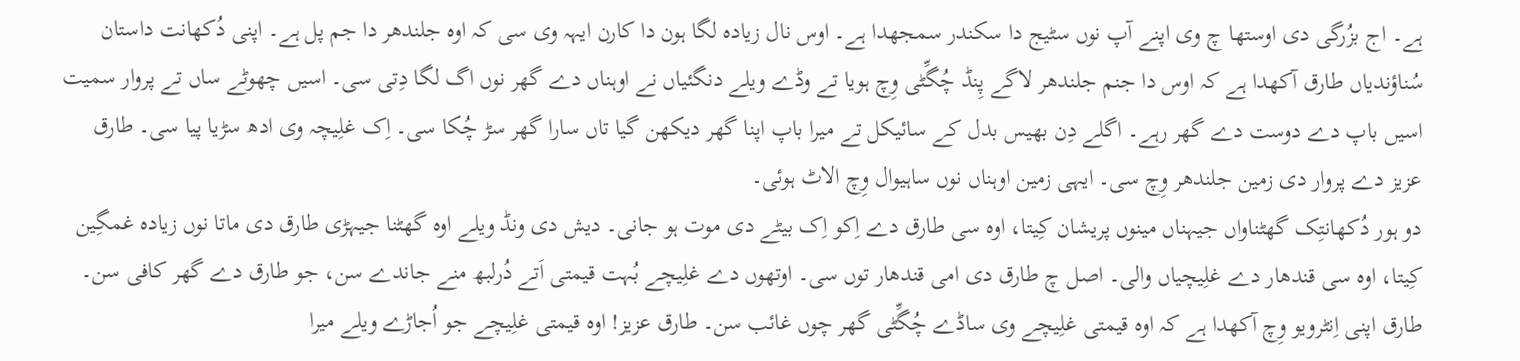ہے۔ اج بزُرگی دی اوستھا چ وی اپنے آپ نوں سٹیج دا سکندر سمجھدا ہے۔ اوس نال زیادہ لگا ہون دا کارن ایہہ وی سی کہ اوہ جلندھر دا جم پل ہے۔ اپنی دُکھانت داستان سُناؤندیاں طارق آکھدا ہے کہ اوس دا جنم جلندھر لاگے پِنڈ چُگِّٹی وِچ ہویا تے وڈے ویلے دنگئیاں نے اوہناں دے گھر نوں اگ لگا دِتی سی۔ اسیں چھوٹے ساں تے پروار سمیت اسیں باپ دے دوست دے گھر رہے۔ اگلے دِن بھیس بدل کے سائیکل تے میرا باپ اپنا گھر دیکھن گیا تاں سارا گھر سڑ چُکا سی۔ اِک غلِیچہ وی ادھ سڑیا پیا سی۔ طارق عزیز دے پروار دی زمین جلندھر وِچ سی۔ ایہی زمین اوہناں نوں ساہیوال وِچ الاٹ ہوئی۔
دو ہور دُکھانتِک گھٹناواں جیہناں مینوں پریشان کِیتا، اوہ سی طارق دے اِکو اِک بیٹے دی موت ہو جانی۔ دیش دی ونڈ ویلے اوہ گھٹنا جیہڑی طارق دی ماتا نوں زیادہ غمگِین کِیتا، اوہ سی قندھار دے غلِیچیاں والی۔ اصل چ طارق دی امی قندھار توں سی۔ اوتھوں دے غلِیچے بُہت قیمتی اَتے دُرلبھ منے جاندے سن، جو طارق دے گھر کافی سن۔ طارق اپنی اِنٹرویو وِچ آکھدا ہے کہ اوہ قیمتی غلِیچے وی ساڈے چُگِّٹی گھر چوں غائب سن۔ طارق عزیز! اوہ قیمتی غلِیچے جو اُجاڑے ویلے میرا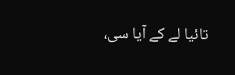تائیا لے کے آیا سی،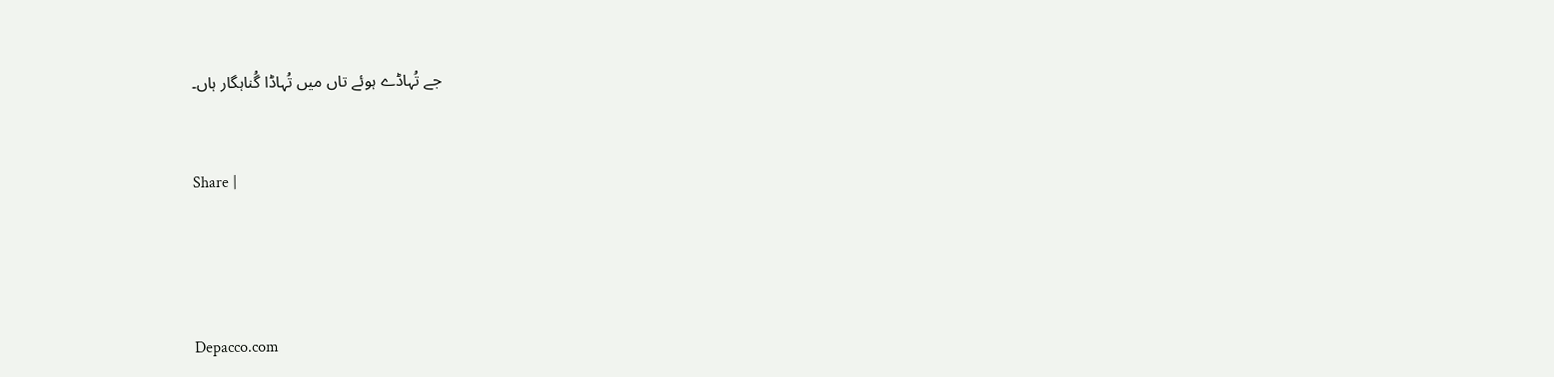جے تُہاڈے ہوئے تاں میں تُہاڈا گُناہگار ہاں۔


Share |




Depacco.com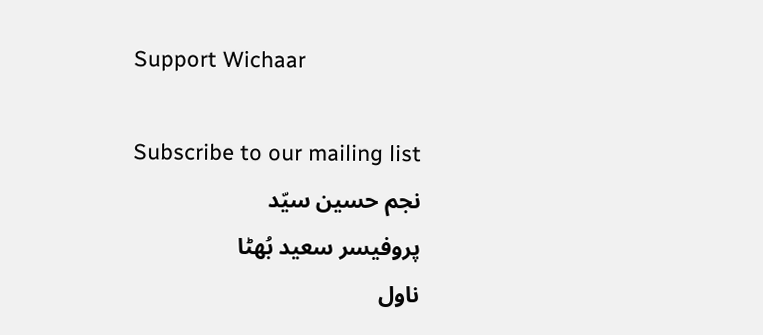Support Wichaar

Subscribe to our mailing list
نجم حسین سیّد
پروفیسر سعید بُھٹا
ناول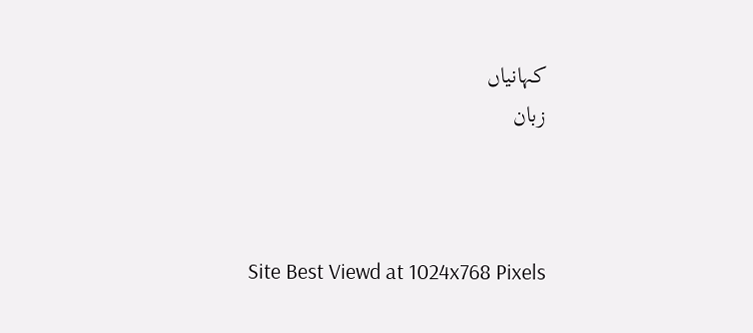کہانیاں
زبان



Site Best Viewd at 1024x768 Pixels